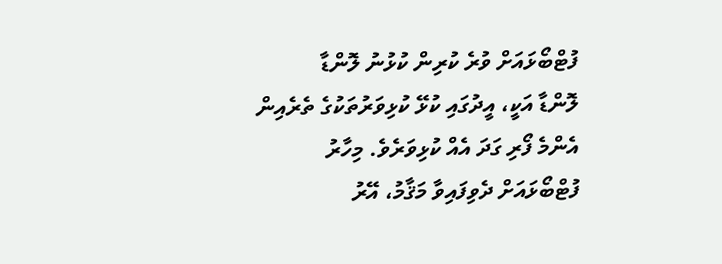ފުޓްބޯޅައަށް ވުރެ ކުރިން ކުޅުނު ލޮންޑާ
ލޮންޑާ އަކީ، އީދުގައި ކުޅޭ ކުޅިވަރުތަކުގެ ތެރެއިން އެންމެ ފޯރި ގަދަ އެއް ކުޅިވަރެވެ. މިހާރު ފުޓްބޯޅައަށް ދެވިފައިވާ މަޤާމު، އޭރު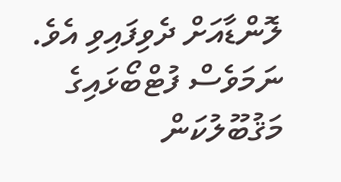ލޮންޑާއަށް ދެވިފައިވި އެވެ. ނަމަވެސް ފުޓްބޯޅައިގެ މަޤުބޫލުކަން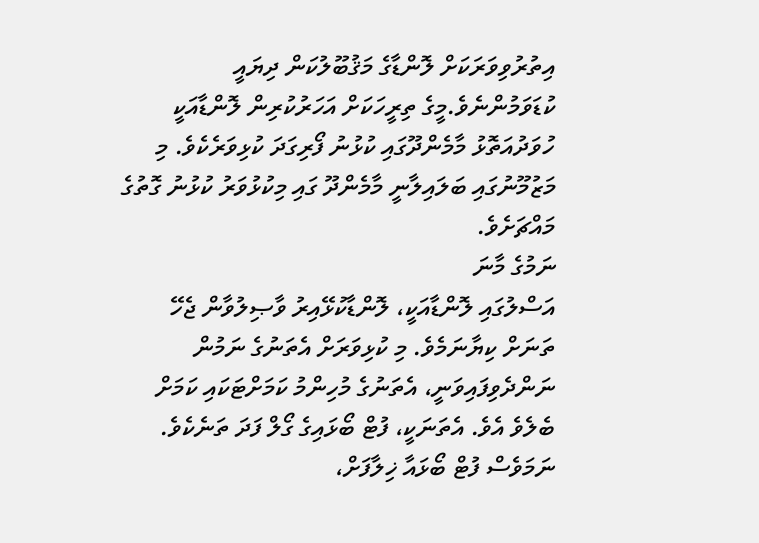އިތުރުވިވަރަކަށް ލޮންޑާގެ މަޤުބޫލުކަން ދިޔައީ ކުޑަވަމުންނެވެ.މީގެ ތިރީހަކަށް އަހަރުކުރިން ލޮންޑާއަކީ ހުވަދުއަތޮޅު މާމެންދޫގައި ކުޅުނު ފޯރިގަދަ ކުޅިވަރެކެވެ. މި މަޒުމޫނުގައި ބަލައިލާނީ މާމެންދޫ ގައި މިކުޅުވަރު ކުޅުނު ގޮތުގެ މައްޗަށެވެ.
ނަމުގެ މާނަ
އަސްލުގައި ލޮންޑާއަކީ، ލޮންޑާކުޅޭއިރު ވާޞިލުވާން ޖެހޭ ތަނަށް ކިޔާނަމެވެ. މި ކުޅިވަރަށް އެތަނުގެ ނަމުން ނަންދެވިފައިވަނީ، އެތަނުގެ މުހިންމު ކަމަށްޓަކައި ކަމަށް ބެލެވެ އެވެ. އެތަނަކީ، ފުޓް ބޯޅައިގެ ގޯލް ފަދަ ތަނެކެވެ. ނަމަވެސް ފުޓް ބޯޅައާ ޚިލާފަށް،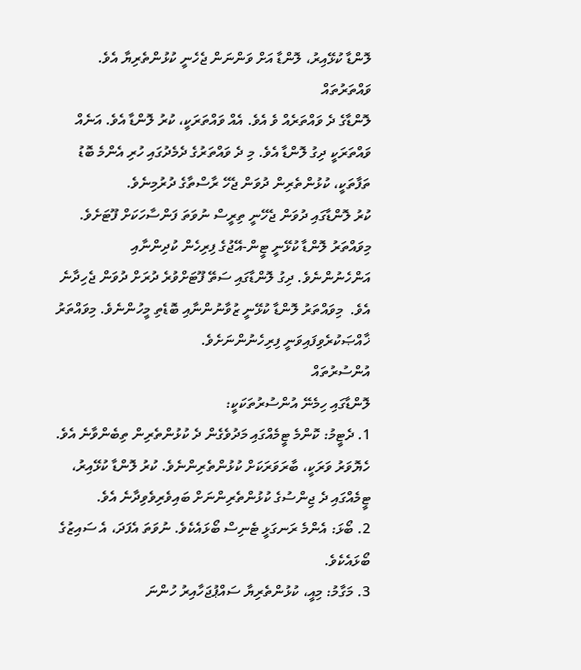ލޮންޑާ ކުޅޭއިރު، ލޮންޑާ އަށް ވަންނަން ޖެހެނީ ކުޅުންތެރިޔާ އެވެ.
ވައްތަރުތައް
ލޮންޑާގެ ދެ ވައްތަރެއް ވެ އެވެ. އެއް ވައްތަރަކީ، ކުރު ލޮންޑާ އެވެ. އަނެއް ވައްތަރަކީ ދިގު ލޮންޑާ އެވެ. މި ދެ ވައްތަރުގެ ދެމެދުގައި ހުރި އެންމެ ބޮޑު ތަފާތަކީ، ކުޅުންތެރިން ދުވަން ޖެހޭ ރާސްތާގެ ދުރުމިނެވެ.
ކުރު ލޮންޑާގައި ދުވަން ޖެހޭނީ ތިރީސް ނުވަތަ ފަންސާހަކަށް ފޫޓަށެވެ. މިވައްތަރު ލޮންޑާ ކުޅޭނީ ޓީން-އޭޖުގެ ފިރިހެން ކުދިންނާއި އަންހެނުންނެވެ. ދިގު ލޮންޑާގައި ސަތޭ ފޫޓަށްވުރެ ދުރަށް ދުވަން ޖެހިދާނެ އެވެ.  މިވައްތަރު ލޮންޑާ ކުޅޭނީ ޒުވާނުންނާއި ބޮޑެތި މީހުންނެވެ. މިވައްތަރު ޚާއްޞަކުރެވިފައިވަނީ ފިރިހެނުންނަށެވެ.
އުންސުރުތައް
ލޮންޑާގައި ހިމެނޭ އުންސުރުތަކަކީ:
1. ދެޓީމު: ކޮންމެ ޓީމެއްގައި މަދުވެގެން ދެ ކުޅުންތެރިން ތިބެންވާނެ އެވެ. ހެޔޮވަރު ވަރަކީ، ބާރަވަރަކަށް ކުޅުންތެރިންނެވެ. ކުރު ލޮންޑާ ކުޅޭއިރު، ޓީމެއްގައި ދެ ޖިންސުގެ ކުޅުންތެރިންނަށް ބައިވެރިވެވިދާނެ އެވެ.
2. ބޯޅަ: އެންމެ ރަނގަޅީ ޓެނިސް ބޯޅައެކެވެ. ނުވަތަ އެފަދަ، އެ ސައިޒުގެ ބޯޅައެކެވެ.
3. މަގާމު: މިއީ، ކުޅުންތެރިޔާ ސައްޕުޖަހާއިރު ހުންނަ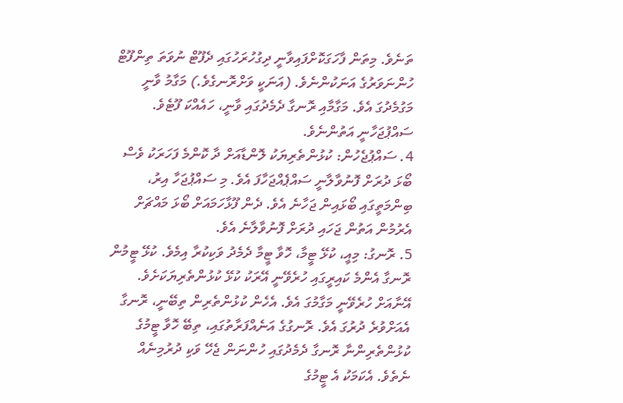ތަނެވެ. މިތަން ފާހަގަކޮށްފައިވާނީ ދިގުހުރަހުގައި ދެފޫޓް ނުވަތަ ތިންފޫޓް ހުންނަވަރުގެ އަނަކުންނެވެ. (އަނަކީ ވަށްރޮނގެވެ.) މަގާމު ވާނީ މަގުމެދުގަ އެވެ. މަގާމާއި ރޮނގާ ދެމެދުގައި ވާނީ، ހައެއްކަ ފޫޓެވެ. ސައްޕުޖަހާނީ އަތުންނެވެ.
4. ސައްޕުޖެހުން: ކުޅުންތެރިޔަކު ލޮންޑާއަށް ދާ ކޮންމެ ފަހަރަކު ވެސް ބޯޅަ ދުރަށް ފޮނުވާލާނީ ސައްޕެއްޖަހާފަ އެވެ. މި ސައްޕުޖަހާ އިރު، ބިންމަތީގައި ބޯޅައިން ޖަހާނެ އެވެ. ދެން ފޫޅާހަމައަށް ބޯޅަ މައްޗަށް އެރުމުން އަތުން ޖަހައި ދުރަށް ފޮނުވާލާނެ އެވެ.
5. ރޮނގު: މިއީ، ކުޅޭ ޓީމާ، ހޮވާ ޓީމާ ދެމެދު ވަކިކުރާ އިމެވެ. ކުޅޭ ޓީމުން ރޮނގާ އެންމެ ކައިރީގައި ހުރެވޭނީ އޭރަކު ކުޅޭ ކުޅުންތެރިޔަކަށެވެ. އޭނާއަށް ހުރެވޭނީ މަގާމުގަ އެވެ. އެހެން ކުޅުންތެރިން ތިބޭނީ، ރޮނގާ އެއަށްވުރެ ދުރުގަ އެވެ. ރޮނގުގެ އަނެއްފަރާތުގައި، ތިބޭ ހޮވާ ޓީމުގެ ކުޅުންތެރިންނާ ރޮނގާ ދެމެދުގައި ހުންނަން ޖެހޭ ވަކި ދުރުމިނެއް ނެތެވެ. އެކަމަކު އެ ޓީމުގެ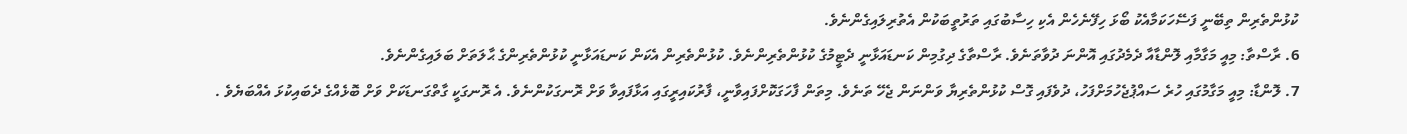ކުޅުންތެރިން ތިބޭނީ ފަސޭހަކަމާއެކު ބޯޅަ ހިފޭނެހެން އެކި ހިސާބުގައި ތަރުތީބަކުން އެތުރިލައިގެންނެވެ.
6. ރާސްތާ: މިއީ މަގާމާއި ލޮންޑާއާ ދެމެދުގައި އޮންނަ ދުވާތަނެވެ. ރާސްތާގެ ދިގުމިން ކަނޑައަޅާނީ ދެޓީމުގެ ކުޅުންތެރިންނެވެ. ކުޅުންތެރިން އެކަން ކަނޑައަޅާނީ ކުޅުންތެރިންގެ ޙާލަތަށް ބަލައިގެންނެވެ.
7. ލޮންޑާ: މިއީ މަގާމުގައި ހުރެ ސައްޕުޖެހުމަށްފަހު، ދުވެފައި ގޮސް ކުޅުންތެރިޔާ ވަންނަން ޖެހޭ ތަނެވެ. މިތަން ފާހަގަކޮށްފައިވާނީ، ފާރުކައިރީގައި އަޅާފައިވާ ވަށް ރޮނގަކުންނެވެ. އެ ރޮނގަކީ ގާތްގަނޑަކަށް ވަށް ބޮޅެއްގެ ދެބައިކުޅަ އެއްބަޔެވެ .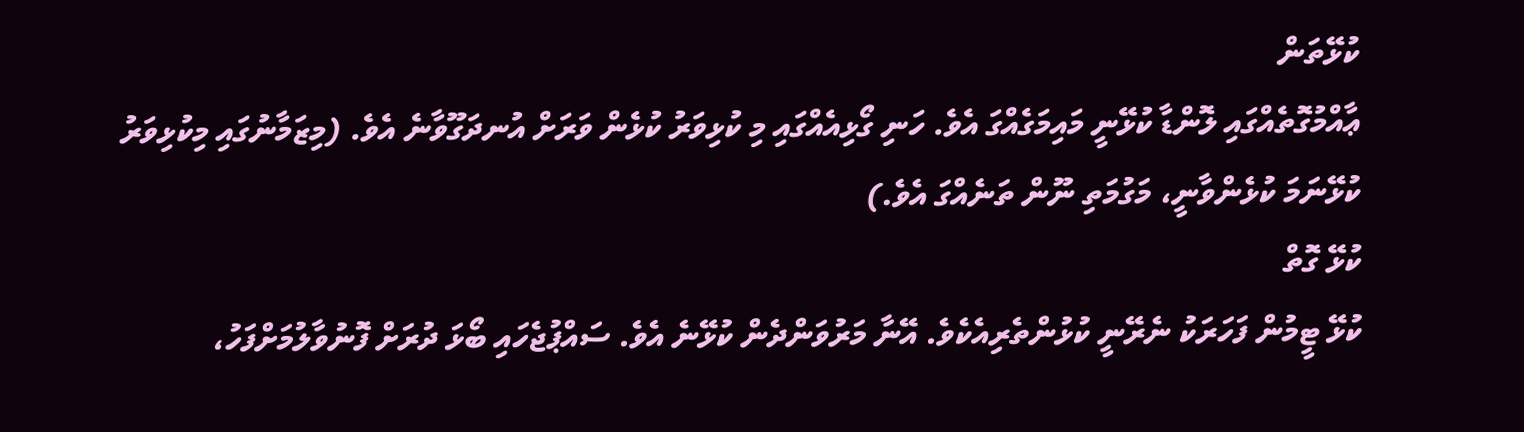ކުޅޭތަން
ޢާއްމުގޮތެއްގައި ލޮންޑާ ކުޅޭނީ މައިމަގެއްގަ އެވެ. ހަނި ގޯޅިއެއްގައި މި ކުޅިވަރު ކުޅެން ވަރަށް އުނދަގޫވާނެ އެވެ. (މިޒަމާނުގައި މިކުޅިވަރު ކުޅޭނަމަ ކުޅެންވާނީ، މަގުމަތި ނޫން ތަނެއްގަ އެވެ.)
ކުޅޭ ގޮތް
ކުޅޭ ޓީމުން ފަހަރަކު ނެރޭނީ ކުޅުންތެރިއެކެވެ. އޭނާ މަރުވަންދެން ކުޅޭނެ އެވެ. ސައްޕުޖެހައި ބޯޅަ ދުރަށް ފޮނުވާލުމަށްފަހު،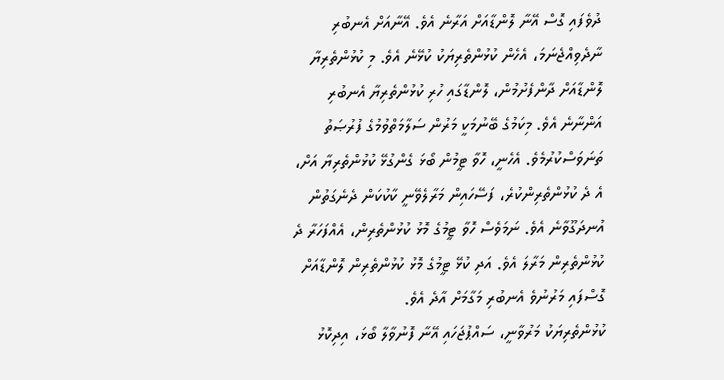ދުވެފައި ގޮސް އޭނާ ލޮންޑާއަށް އަރާނެ އެވެ. އޭނާއަށް އެނބުރި ނާދެވިއްޖެނަމަ، އެހެން ކުޅުންތެރިޔަކު ކުޅޭނެ އެވެ. މި ކުޅުންތެރިޔާ ލޮންޑާއަށް ދާންފެށުމުން، ލޮންޑާގައި ހުރި ކުޅުންތެރިޔާ އެނބުރި އަންނާނެ އެވެ. މިކަމުގެ ބޭނުމަކީ މަރުން ސަލާމަތްވުމުގެ ފުރުޞަތު ތަނަވަސްކުރުމެވެ. އެހެނީ، ހޮވާ ޓީމުން ބޯޅަ ގެންގުޅޭ ކުޅުންތެރިޔާ އަށް، އެ ދެ ކުޅުންތެރިންކުރެ، ފަސޭހައިން މަރާލެވޭނީ ކާކުކަން ދެނެގަތުން އުނދަގޫވާނެ އެވެ. ނަމަވެސް ހޮވާ ޓީމުގެ މޮޅު ކުޅުންތެރިން، އެއްފަހަރާ ދެ ކުޅުންތެރިން މަރާލަ އެވެ. އަދި ކުޅޭ ޓީމުގެ މޮޅު ކުޅުންތެރިން ލޮންޑާއަށް ގޮސްފައި މަރުނުވެ އެނބުރި މަގާމަށް އާދެ އެވެ.
ކުޅުންތެރިޔަކު މަރުވާނީ، ސައްޕުޖަހައި އޭނާ ފޮނުވާލާ ބޯޅަ، އިދިކޮޅު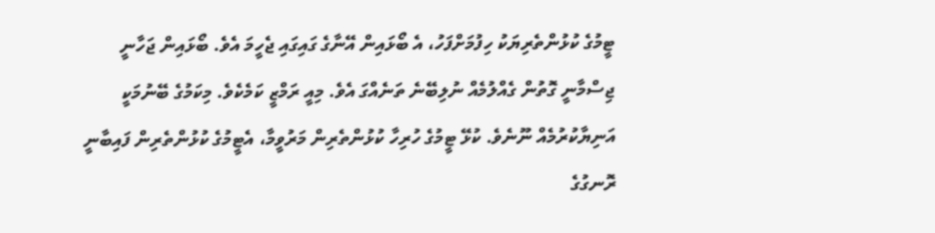ޓީމުގެ ކުޅުންތެރިޔަކު ހިފުމަށްފަހު، އެ ބޯޅައިން އޭނާގެ ގައިގައި ޖެހީމަ އެވެ. ބޯޅައިން ޖަހާނީ ޖިސްމާނީ ގޮތުން ގެއްލުމެއް ނުލިބޭނެ ތަނެއްގަ އެވެ. މިއީ ރަމްޒީ ކަމެކެވެ. މިކަމުގެ ބޭނުމަކީ އަނިޔާކުރުމެއް ނޫނެވެ. ކުޅޭ ޓީމުގެ ހުރިހާ ކުޅުންތެރިން މަރުވީމާ، އެޓީމުގެ ކުޅުންތެރިން ފައިބާނީ ރޮނގުގެ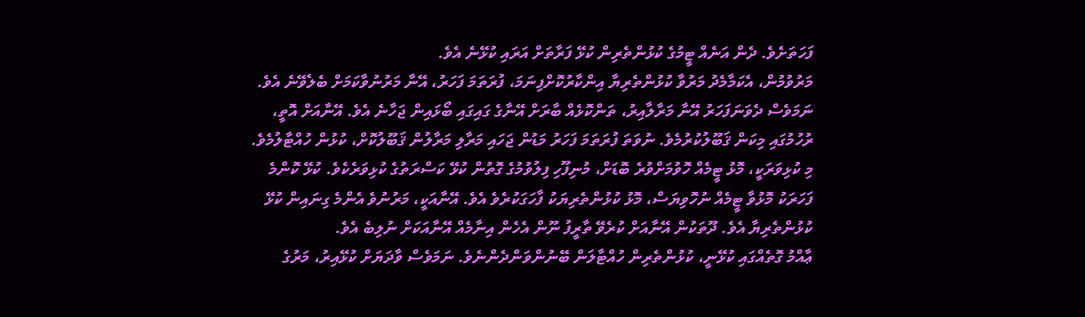ފަހަތަށެވެ. ދެން އަނެއް ޓީމުގެ ކުޅުންތެރިން ކުޅޭ ފަރާތަށް އަރައި ކުޅޭނެ އެވެ.
މަރުވުމުން، އެކަމާމެދު މަރުވާ ކުޅުންތެރިޔާ އިންކާރުކޮށްފިނަމަ، ފުރަތަމަ ފަހަރު، އޭނާ މަރުނުވާކަމަށް ބެލެވޭނެ އެވެ. ނަމަވެސް ދެވަނަފަހަރު އޭނާ މަރާލާއިރު، ތަންކޮޅެއް ބާރަށް އޭނާގެ ގައިގައި ބޯޅައިން ޖަހާނެ އެވެ. އޭނާއަށް އޮތީ، ރުހުމުގައި މިކަން ޤަބޫލުކުރުމެވެ. ނުވަތަ ފުރަތަމަ ފަހަރު މަޑުން ޖަހައި މަރާލި މަރާލުން ޤަބޫލުކޮށް، ކުޅުން ހުއްޓާލުމެވެ.
މި ކުޅިވަރަކީ، މޮޅު ޓީމެއް ހޮވުމަށްވުރެ ބޮޑަށް، މުނިފޫހި ފިލުވުމުގެ ގޮތުން ކުޅޭ ކަސްރަތުގެ ކުޅިވަރެކެވެ. ކުޅޭ ކޮންމެ ފަހަރަކު މޮޅުވާ ޓީމެއް ނުހޮވިޔަސް، މޮޅު ކުޅުންތެރިޔަކު ފާހަގަކުރެވެ އެވެ. އޭނާއަކީ، މަރުނުވެ އެންމެ ގިނައިން ކުޅޭ ކުޅުންތެރިޔާ އެވެ. ދޫތަކުން އޭނާއަށް ކުރެވޭ ތާރީފު ނޫން އެހެން އިނާމެއް އޭނާއަކަށް ނުލިބެ އެވެ.
ޢާއްމު ގޮތެއްގައި ކުޅޭނީ، ކުޅުންތެރިން ހުއްޓާލަން ބޭނުންވަންދެންނެވެ. ނަމަވެސް ވާދަޔަށް ކުޅޭއިރު، މަރުގެ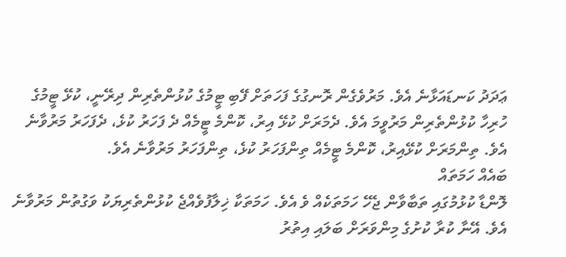ޢަދަދު ކަނޑައަޅާނެ އެވެ. މަރުވެގެން ރޮނގުގެ ފަހަތަށް ފޭބި ޓީމުގެ ކުޅުންތެރިން ދިރޭނީ، ކުޅޭ ޓީމުގެ ހުރިހާ ކުޅުންތެރިން މަރުވީމަ އެވެ. ދެމަރަށް ކުޅޭ އިރު، ކޮންމެ ޓީމެއް ދެ ފަހަރު ކުޅެ، ދެފަހަރު މަރުވާނެ އެވެ. ތިންމަރަށް ކުޅޭއިރު، ކޮންމެ ޓީމެއް ތިންފަހަރު ކުޅެ، ތިންފަހަރު މަރުވާނެ އެވެ.
ބައެއް ހަމަތައް
ލޮންޑާ ކުޅުމުގައި ތަބާވާން ޖެހޭ ހަމަތަކެއް ވެ އެވެ. ހަމަތަކާ ޚިލާފުވެއްޖެ ކުޅުންތެރިޔަކު ވަގުތުން މަރުވާނެ އެވެ. އޭނާ ކުރާ ކުށުގެ މިންވަރަށް ބަލައި އިތުރު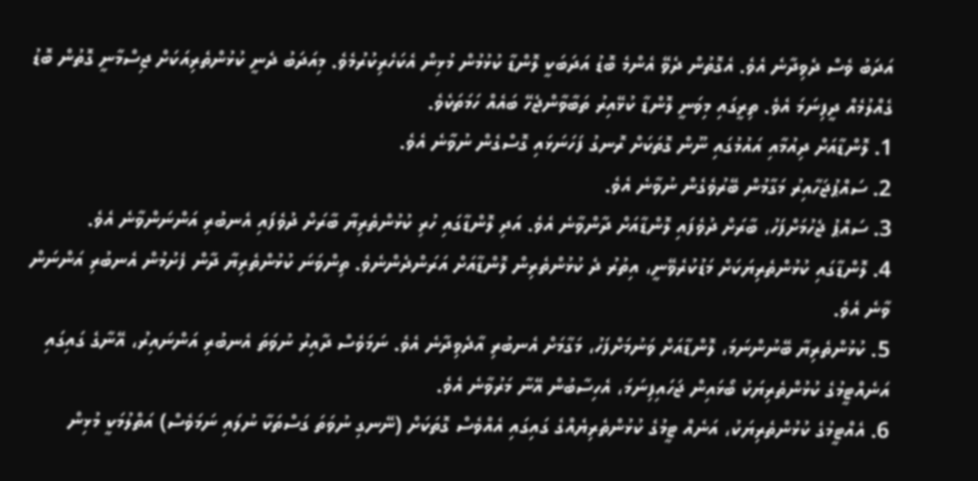އަދަބު ވެސް ދެވިދާނެ އެވެ. އެގޮތުން ދެވޭ އެންމެ ބޮޑު އަދަބަކީ ލޮންޑާ ކުޅުމުން މުޅިން އެކަހެރިކުރުމެވެ. މިއަދަބު ދެނީ ކުޅުންތެރިއަކަށް ޖިސްމާނީ ގޮތުން ބޮޑު ގެއްލުމެއް ދީފިނަމަ އެވެ. ތިރީގައި މިވަނީ ލޮންޑާ ކުޅޭއިރު ތަބާވާންޖެހޭ ބައެއް ހަމަތަކެވެ.
1. ލޮންޑާއަށް ދިއުމާއި އައުމުގައި ނޫން ގޮތަކަށް ރޮނގު ފަހަނަޅައި ގޮސްގެން ނުވާނެ އެވެ.
2. ސައްޕުޖަހާއިރު މަގާމުން ބޭރުވެގެން ނުވާނެ އެވެ.
3. ސައްޕު ޖެހުމަށްފަހު، ބާރަށް ދުވެފައި ލޮންޑާއަށް ދާންވާނެ އެވެ. އަދި ލޮންޑާގައި ހުރި ކުޅުންތެރިޔާ ބާރަށް ދުވެފައި އެނބުރި އަންނަންވާނެ އެވެ.
4. ލޮންޑާގައި ކުޅުންތެރިޔަކަށް މަޑުކުރެވޭނީ، އިތުރު ދެ ކުޅުންތެރިން ލޮންޑާއަށް އަރަންދެންނެވެ. ތިންވަނަ ކުޅުންތެރިޔާ ދާން ފެށުމުން އެނބުރި އަންނަން ވާނެ އެވެ.
5. ކުޅުންތެރިޔާ ބޭނުންނަމަ، ލޮންޑާއަށް ވަނުމަށްފަހު، މަގާމަށް އެނބުރި އާދެވިދާނެ އެވެ. ނަމަވެސް ދާއިރު ނުވަތަ އެނބުރި އަންނައިރު، އޭނާގެ ގައިގައި އަނެއްޓީމުގެ ކުޅުންތެރިޔަކު ބޯޅައިން ޖަހައިފިނަމަ، އެހިސާބުން އޭނާ މަރުވާނެ އެވެ.
6. އެއްޓީމުގެ ކުޅުންތެރިޔަކު، އަނެއް ޓީމުގެ ކުޅުންތެރިޔެއްގެ ގައިގައި އެއްވެސް ގޮތަކަށް (ނޭނގި ނުވަތަ ގަސްތަކާ ނުލައި ނަމަވެސް) އަތްލުމަކީ މުޅިން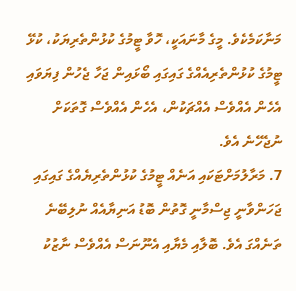މަނާކަމެކެވެ. މީގެ މާނައަކީ، ހޮވާ ޓީމުގެ ކުޅުންތެރިޔަކު، ކުޅޭ ޓީމުގެ ކުޅުންތެރިއެއްގެ ގައިގައި ބޯޅައިން ޖަހާ ޖެހުން ފިޔަވައި އެހެން އެއްވެސް އެއްޗަކުން، އެހެން އެއްވެސް ގޮތަކަށް ނުޖެހޭނެ އެވެ.
7. މަރާލުމަށްޓަކައި އަނެއް ޓީމުގެ ކުޅުންތެރިޔެއްގެ ގައިގައި ޖަހަންވާނީ ޖިސްމާނީ ގޮތުން ބޮޑު އަނިޔާއެއް ނުލިބޭނެ ތަނެއްގަ އެވެ. ބޮލާއި މެޔާއި އެނޫނަސް އެއްވެސް ނާޒުކު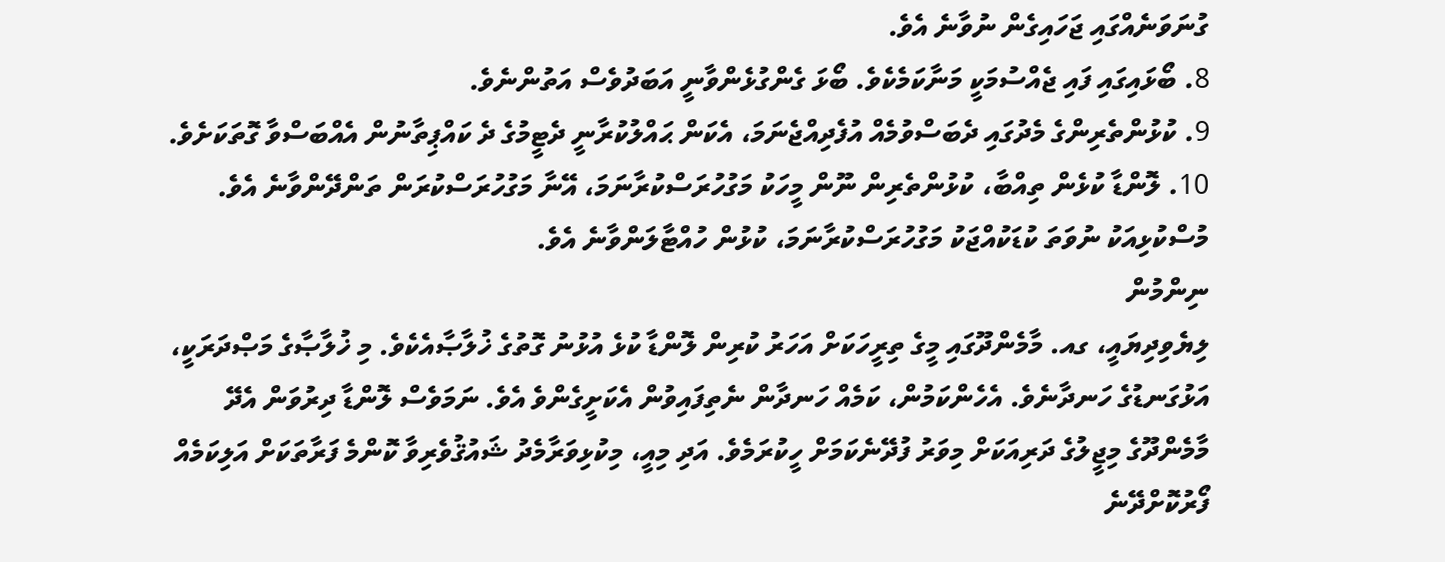ގުނަވަނެއްގައި ޖަހައިގެން ނުވާނެ އެވެ.
8. ބޯޅައިގައި ފައި ޖެއްސުމަކީ މަނާކަމެކެވެ. ބޯޅަ ގެންގުޅެންވާނީ އަބަދުވެސް އަތުންނެވެ.
9. ކުޅުންތެރިންގެ މެދުގައި ދެބަސްވުމެއް އުފެދިއްޖެނަމަ، އެކަން ޙައްލުކުރާނީ ދެޓީމުގެ ދެ ކައްޕިތާނުން އެއްބަސްވާ ގޮތަކަށެވެ.
10. ލޮންޑާ ކުޅެން ތިއްބާ، ކުޅުންތެރިން ނޫން މީހަކު މަގުހުރަސްކުރާނަމަ، އޭނާ މަގުހުރަސްކުރަން ތަންދޭންވާނެ އެވެ. މުސްކުޅިއަކު ނުވަތަ ކުޑަކުއްޖަކު މަގުހުރަސްކުރާނަމަ، ކުޅުން ހުއްޓާލަންވާނެ އެވެ.
ނިންމުން
ލިޔެވިދިޔައީ، ގއ. މާމެންދޫގައި މީގެ ތިރީހަކަށް އަހަރު ކުރިން ލޮންޑާ ކުޅެ އުޅުނު ގޮތުގެ ޚުލާޞާއެކެވެ. މި ޚުލާޞާގެ މަޞްދަރަކީ، އަޅުގަނޑުގެ ހަނދާނެވެ. އެހެންކަމުން، ކަމެއް ހަނދާން ނެތިފައިވުން އެކަށީގެންވެ އެވެ. ނަމަވެސް ލޮންޑާ ދިރުވަން އެދޭ މާމެންދޫގެ މިޖީލުގެ ދަރިއަކަށް މިވަރު ފުދޭނެކަމަށް ހީކުރަމެވެ. އަދި މިއީ، މިކުޅިވަރާމެދު ޝައުޤުވެރިވާ ކޮންމެ ފަރާތަކަށް އަލިކަމެއް ފޯރުކޮށްދޭނެ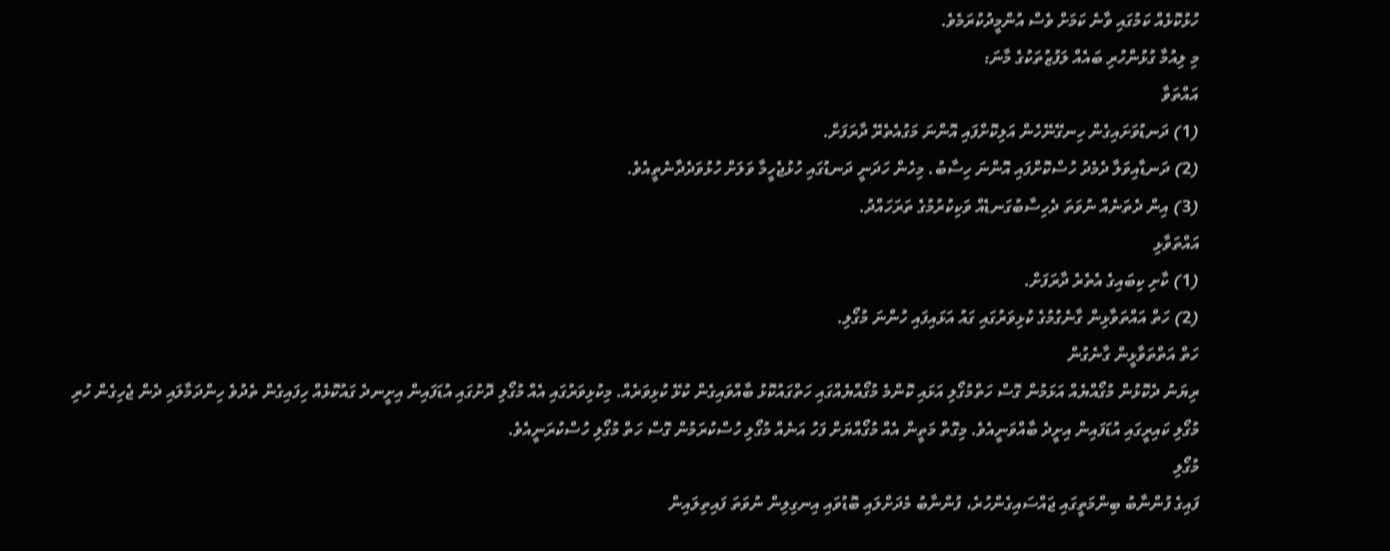ހުޅުކޮޅެއް ކަމުގައި ވާނެ ކަމަށް ވެސް އުންމީދުކުރަމެވެ.
މި ލިއުމާ ގުޅުންހުރި ބައެއް ލަފުޒުތަކުގެ މާނަ:
އައްތަވާ
(1) ދަނޑުވަށައިގެން ހިނގޭނޭހެން އަލިކޮށްފައި އޮންނަ މަގުއެތެރޭ ދާރަފަށް.
(2) ދަނޑާއިވަލާ ދެމެދު ހުސްކޮށްފައި އޮންނަ ހިސާބު. މިހެން ހަދަނީ ދަނޑުގައި ހުޅުޖެހީމާ ވަލަށް ހުޅުވަދެދާނެތީއެވެ.
(3) އިން ދެތަނެއް ނުވަތަ ދެހިސާބުގަނޑެއް ވަކިކުރުމުގެ ތަރަހައްދު.
އައްތަވާޅި
(1) ކާށި ކިބައިގެ އެތެރެ ދާރަފަށް.
(2) ހަތް އައްތަވާޅިން ގާނެގުމުގެ ކުޅިވަރުގައި ގައު އަޅައިފައި ހުންނަ މުގޯލި.
ހަތް އަތްތަވާޅީން ގާނެގުން
ރިޔަނު ދެކޮޅުން މުގޯއްޔެއް އަޅަމުން ގޮސް ހަތްމުގޯލި އަޅައި ކޮންމެ މުގޯއްޔެއްގައި ހަތްގައުކޮޅު ބާއްވައިގެން ކުޅޭ ކުޅިވަރެއް. މިކުޅިވަރުގައި އެއް މުގޯލި ދޮށުގައި އުޑަފައިން އިށީނދެ ގައުކޮޅެއް ހިފައިގެން ތެދުވެ ހިންދަމާލައި ދެން ޖެހިގެން ހުރި މުގޯލި ކައިރީގައި އުޑަފައިން އިށީދެ ބާއްވަނީއެވެ. މިގޮތް މަތީން އެއް މުގޯއްޔަށް ފަހު އަނެއް މުގޯލި ހުސްކުރަމުން ގޮސް ހަތް މުގޯލި ހުސްކުރަނީއެވެ.
މުގޯލި
ފައިގެ ފުންނާބު ބިންމަތީގައި ޖައްސައިގެންހުރެ، ފުންނާބު މެދަށްލައި ބޮޑުވައި އިނގިލިން ނުވަތަ ފައިތިލައިން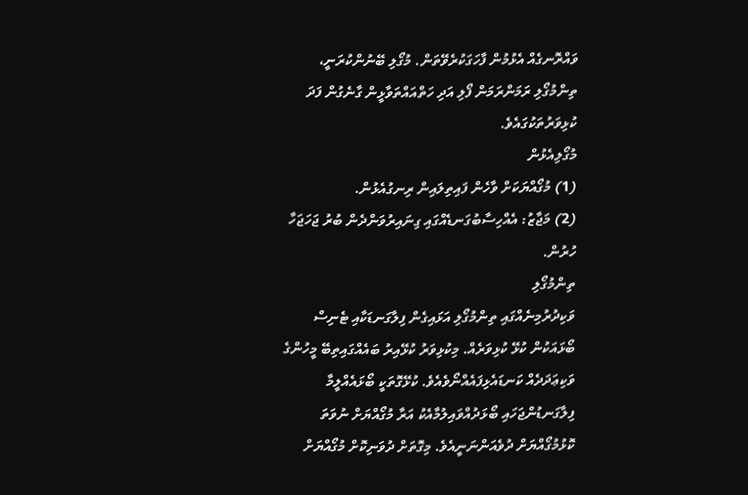ވައްރޮނގެއް އެޅުމުން ފާހަގަކުރެވޭތަން. މުގޯލި ބޭނުންކުރަނީ، ތިންމުގޯލި ރަމަންރަމަން ފޯލި އަދި ހަތްއައްތަވާޅީން ގާނެގުން ފަދަ ކުޅިވަރުތަކުގައެވެ.
މުގޯލިއެޅުން
(1) މުގޯއްޔަކަށް ވާހެން ފައިތިލައިން ރިނގުއެޅުން.
(2) މަޖާޒު: އެއްހިސާބުގަނޑެއްގައި ގިނައިރުވަންދެން ބުރު ޖަހަޖަހާ ހުރުން.
ތިންމުގޯލި
ވަކިދުރުމިނެއްގައި ތިންމުގޯލި އަޅައިގެން ފިލާގަނޑަކާއި ޓެނިސް ބޯޅައަކުން ކުޅޭ ކުޅިވަރެއް. މިކުޅިވަރު ކުޅޭއިރު ބައެއްގައިތިބޭ މީހުންގެ ވަކިޢަދަދެއް ކަނޑައެޅިފައެއްނޯވެއެވެ. ކުޅޭގޮތަކީ ބޯޅައެއްލީމާ ފިލާގަނޑުންޖަހައި ބޯޅަދުއްވައިލުމާއެކު އަރާ މުގޯއްޔަށް ނުވަތަ ކޮޅުމުގޯއްޔަށް ދުވެއަންނަނީއެވެ. މިގޮތަށް ދުވަނިކޮށް މުގޯއްޔަށް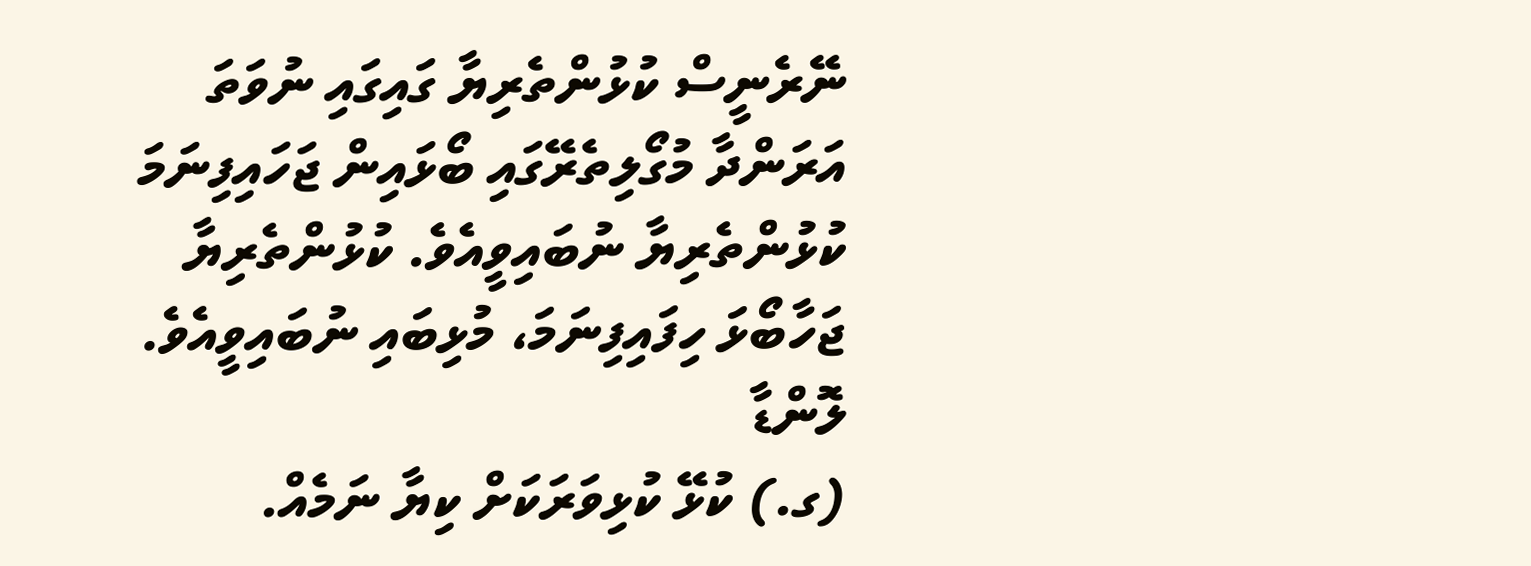ނޭރެނީސް ކުޅުންތެރިޔާ ގައިގައި ނުވަތަ އަރަންދާ މުގޯލިތެރޭގައި ބޯޅައިން ޖަހައިފިނަމަ ކުޅުންތެރިޔާ ނުބައިވީއެވެ. ކުޅުންތެރިޔާ ޖަހާބޯޅަ ހިފައިފިނަމަ، މުޅިބައި ނުބައިވީއެވެ.
ލޮންޑާ
(ގ.) ކުޅޭ ކުޅިވަރަކަށް ކިޔާ ނަމެއް.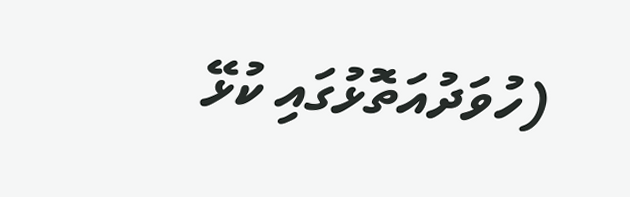(ހުވަދުއަތޮޅުގައި ކުޅޭ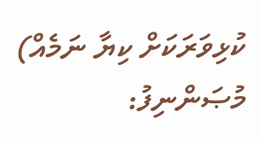ކުޅިވަރަކަށް ކިޔާ ނަމެއް)
މުޞަންނިފު: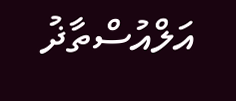އަލްއުސްތާޛު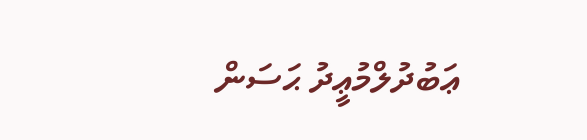ޢަބުދުލްމުޢީދު ޙަސަން